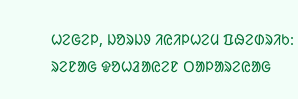ᱦᱮᱜᱮᱞ, ᱡᱚᱨᱡᱽ ᱤᱭᱤᱞᱦᱮᱢ ᱯᱷᱮᱰᱨᱤᱠ: ᱨᱮᱱᱟᱜ ᱫᱚᱦᱲᱟᱭᱮᱱ ᱛᱟᱞᱟᱨᱮᱭᱟᱜ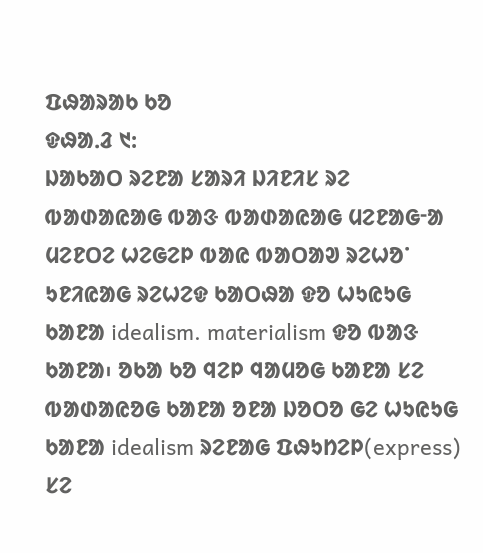ᱯᱷᱟᱨᱟᱠ ᱠᱚ
ᱫᱷᱟᱹᱲ ᱑:
ᱡᱟᱠᱟᱛ ᱨᱮᱱᱟ ᱥᱟᱨᱤ ᱡᱤᱱᱤᱥ ᱨᱮ ᱵᱟᱰᱟᱭᱟᱜ ᱵᱟᱝ ᱵᱟᱰᱟᱭᱟᱜ ᱢᱮᱱᱟᱜᱼᱟ ᱢᱮᱱᱛᱮ ᱦᱮᱜᱮᱞ ᱵᱟᱭ ᱵᱟᱛᱟᱣ ᱨᱮᱦᱚᱸ ᱩᱱᱤᱭᱟᱜ ᱨᱮᱦᱮᱫ ᱠᱟᱛᱷᱟ ᱫᱚ ᱦᱩᱭᱩᱜ ᱠᱟᱱᱟ idealism. materialism ᱫᱚ ᱵᱟᱝ ᱠᱟᱱᱟ᱾ ᱚᱠᱟ ᱠᱚ ᱧᱮᱞ ᱧᱟᱢᱚᱜ ᱠᱟᱱᱟ ᱥᱮ ᱵᱟᱰᱟᱭᱚᱜ ᱠᱟᱱᱟ ᱚᱱᱟ ᱡᱚᱛᱚ ᱜᱮ ᱦᱩᱭᱩᱜ ᱠᱟᱱᱟ idealism ᱨᱮᱱᱟᱜ ᱯᱷᱩᱴᱮᱞ(express) ᱥᱮ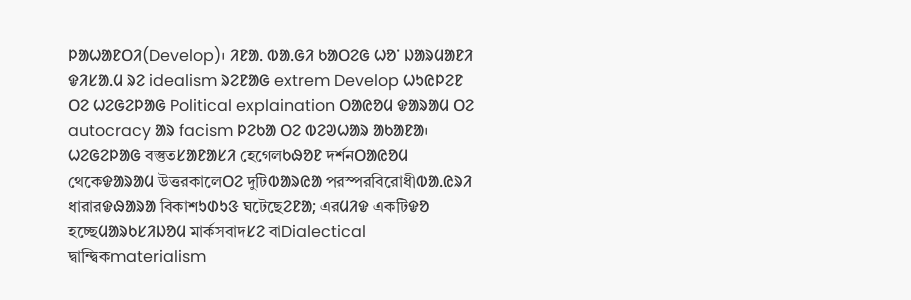ᱞᱟᱦᱟᱱᱛᱤ(Develop)᱾ ᱤᱱᱟᱹ ᱵᱟᱹᱜᱤ ᱠᱟᱛᱮᱜ ᱦᱚᱸ ᱡᱟᱨᱢᱟᱱᱤ ᱫᱤᱥᱟᱹᱢ ᱨᱮ idealism ᱨᱮᱱᱟᱜ extrem Develop ᱦᱩᱭᱞᱮᱱ ᱛᱮ ᱦᱮᱜᱮᱞᱟᱜ Political explaination ᱛᱟᱭᱚᱢ ᱫᱟᱨᱟᱢ ᱛᱮ autocracy ᱟᱨ facism ᱞᱮᱠᱟ ᱛᱮ ᱵᱮᱣᱦᱟᱨ ᱟᱠᱟᱱᱟ᱾ ᱦᱮᱜᱮᱞᱟᱜ বস্তুতᱥᱟᱱᱟᱥᱤ হেগেলᱠᱷᱚᱱ দর্শনᱛᱟᱭᱚᱢ থেকেᱫᱟᱨᱟᱢ উত্তরকালেᱛᱮ দুটিᱵᱟᱨᱭᱟ পরস্পরবিরোধীᱵᱟᱹᱭᱨᱤ ধারারᱫᱷᱟᱨᱟ বিকাশᱩᱰᱩᱝ ঘটেছেᱮᱱᱟ; এরᱢᱤᱫ একটিᱫᱚ হচ্ছেᱢᱟᱨᱠᱥᱤᱡᱚᱢ মার্কসবাদᱥᱮ বাDialectical দ্বান্দ্বিকmaterialism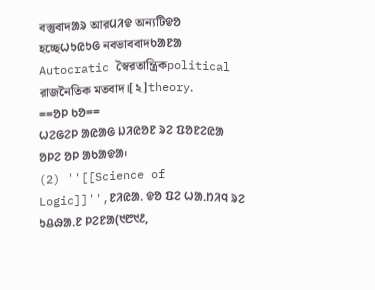বস্তুবাদᱟᱨ আরᱢᱤᱫ অন্যটিᱫᱚ হচ্ছেᱦᱩᱭᱩᱜ নবভাববাদᱠᱟᱱᱟ Autocratic স্বৈরতান্ত্রিকpolitical রাজনৈতিক মতবাদ।[২]theoryᱹ
==ᱚᱞ ᱠᱚ==
ᱦᱮᱜᱮᱞ ᱟᱭᱟᱜ ᱡᱤᱭᱚᱱ ᱨᱮ ᱯᱚᱱᱮᱭᱟ ᱚᱞᱮ ᱚᱞ ᱟᱠᱟᱫᱟ᱾
(2) ''[[Science of Logic]]'',ᱱᱤᱭᱟᱹ ᱫᱚ ᱯᱮ ᱦᱟᱹᱴᱤᱧ ᱨᱮ ᱩᱪᱷᱟᱹᱱ ᱞᱮᱱᱟ(᱑᱘᱑᱒,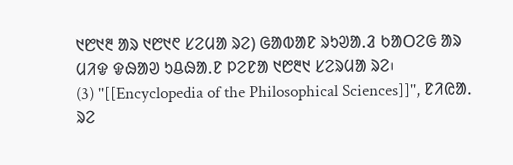᱑᱘᱑᱓ ᱟᱨ ᱑᱘᱑᱖ ᱥᱮᱢᱟ ᱨᱮ) ᱜᱟᱵᱟᱱ ᱨᱩᱣᱟᱹᱲ ᱠᱟᱛᱮᱜ ᱟᱨ ᱢᱤᱫ ᱫᱷᱟᱣ ᱩᱪᱷᱟᱹᱱ ᱞᱮᱱᱟ ᱑᱘᱓᱑ ᱥᱮᱨᱢᱟ ᱨᱮ᱾
(3) ''[[Encyclopedia of the Philosophical Sciences]]'', ᱱᱤᱭᱟᱹ ᱨᱮ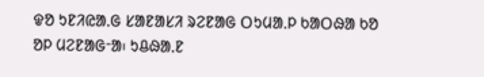ᱫᱚ ᱩᱱᱤᱭᱟᱹᱜ ᱥᱟᱱᱟᱥᱤ ᱨᱮᱱᱟᱜ ᱛᱩᱢᱟᱹᱞ ᱠᱟᱛᱷᱟ ᱠᱚ ᱚᱞ ᱢᱮᱱᱟᱜᱼᱟ᱾ ᱩᱪᱷᱟᱹᱱ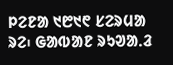ᱞᱮᱱᱟ ᱑᱘᱑᱖ ᱥᱮᱨᱢᱟ ᱨᱮ᱾ ᱜᱟᱵᱟᱱ ᱨᱩᱣᱟᱹᱲ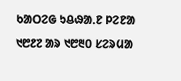ᱠᱟᱛᱮᱜ ᱩᱪᱷᱟᱹᱱ ᱞᱮᱱᱟ ᱑᱘᱒᱗ ᱟᱨ ᱑᱘᱓᱐ ᱥᱮᱨᱢᱟ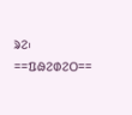ᱨᱮ᱾
==ᱯᱷᱮᱰᱮᱛ==